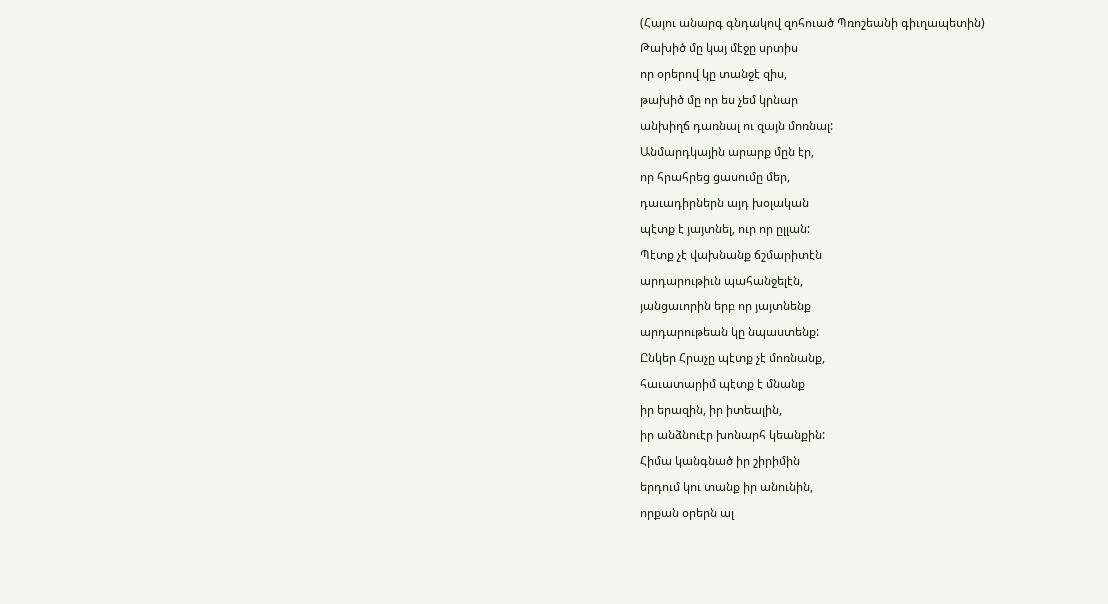(Հայու անարգ գնդակով զոհուած Պռոշեանի գիւղապետին)
Թախիծ մը կայ մէջը սրտիս
որ օրերով կը տանջէ զիս,
թախիծ մը որ ես չեմ կրնար
անխիղճ դառնալ ու զայն մոռնալ:
Անմարդկային արարք մըն էր,
որ հրահրեց ցասումը մեր,
դաւադիրներն այդ խօլական
պէտք է յայտնել, ուր որ ըլլան:
Պէտք չէ վախնանք ճշմարիտէն
արդարութիւն պահանջելէն,
յանցաւորին երբ որ յայտնենք
արդարութեան կը նպաստենք:
Ընկեր Հրաչը պէտք չէ մոռնանք,
հաւատարիմ պէտք է մնանք
իր երազին, իր իտեալին,
իր անձնուէր խոնարհ կեանքին:
Հիմա կանգնած իր շիրիմին
երդում կու տանք իր անունին,
որքան օրերն ալ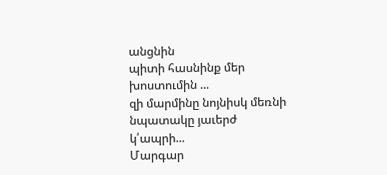անցնին
պիտի հասնինք մեր խոստումին ...
զի մարմինը նոյնիսկ մեռնի
նպատակը յաւերժ կ՛ապրի...
Մարգար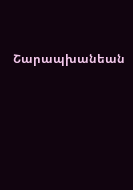Շարապխանեան